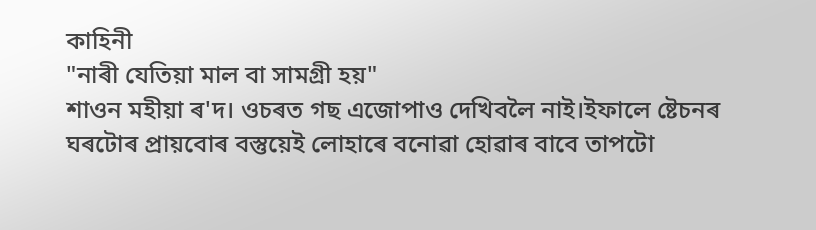কাহিনী
"নাৰী যেতিয়া মাল বা সামগ্ৰী হয়"
শাওন মহীয়া ৰ'দ। ওচৰত গছ এজোপাও দেখিবলৈ নাই।ইফালে ষ্টেচনৰ ঘৰটোৰ প্ৰায়বোৰ বস্তুয়েই লোহাৰে বনোৱা হোৱাৰ বাবে তাপটো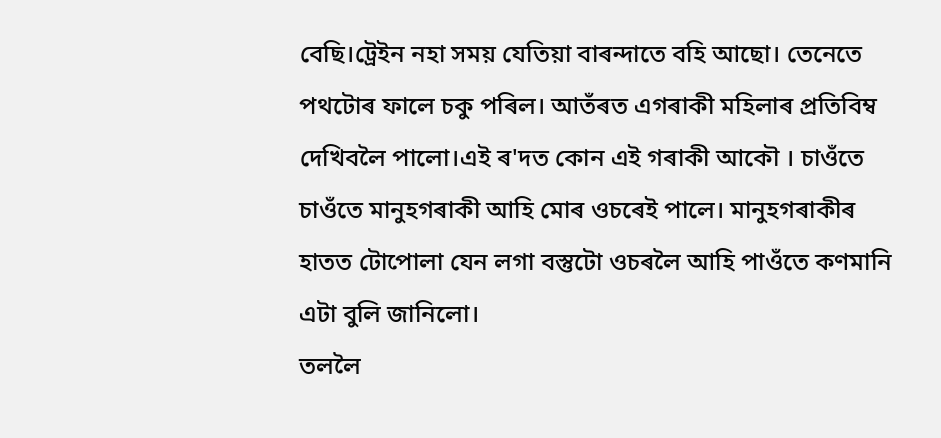বেছি।ট্ৰেইন নহা সময় যেতিয়া বাৰন্দাতে বহি আছো। তেনেতে পথটোৰ ফালে চকু পৰিল। আতঁৰত এগৰাকী মহিলাৰ প্ৰতিবিম্ব দেখিবলৈ পালো।এই ৰ'দত কোন এই গৰাকী আকৌ । চাওঁতে চাওঁতে মানুহগৰাকী আহি মোৰ ওচৰেই পালে। মানুহগৰাকীৰ হাতত টোপোলা যেন লগা বস্তুটো ওচৰলৈ আহি পাওঁতে কণমানি এটা বুলি জানিলো।
তললৈ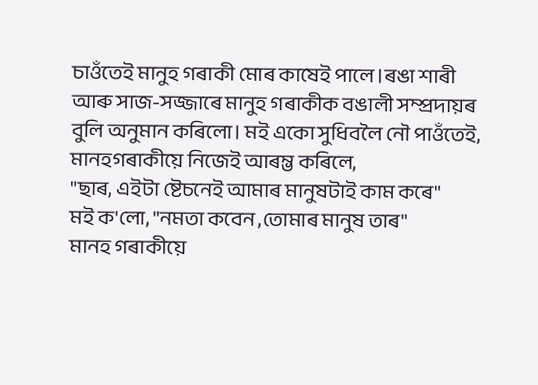চাওঁতেই মানুহ গৰাকী মোৰ কাষেই পালে।ৰঙা শাৰী আৰু সাজ-সজ্জাৰে মানুহ গৰাকীক বঙালী সম্প্ৰদায়ৰ বুলি অনুমান কৰিলো। মই একো সুধিবলৈ নৌ পাওঁতেই, মানহগৰাকীয়ে নিজেই আৰম্ভ কৰিলে,
"ছাৰ, এইটা ষ্টেচনেই আমাৰ মানুষটাই কাম কৰে"
মই ক'লো, "নমতা কবেন ,তোমাৰ মানুষ তাৰ"
মানহ গৰাকীয়ে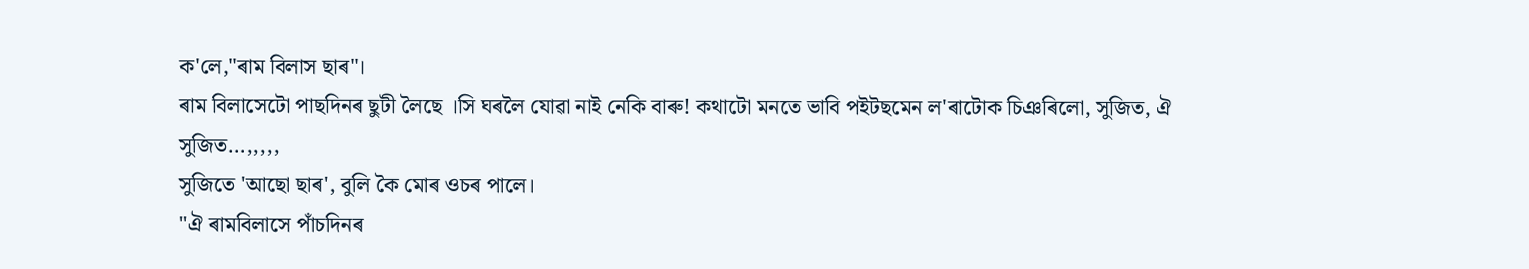ক'লে,"ৰাম বিলাস ছাৰ"।
ৰাম বিলাসেটো পাছদিনৰ ছুটী লৈছে ।সি ঘৰলৈ যোৱা নাই নেকি বাৰু! কথাটো মনতে ভাবি পইটছমেন ল'ৰাটোক চিঞৰিলো, সুজিত, ঐ সুজিত…,,,,,
সুজিতে 'আছো ছাৰ', বুলি কৈ মোৰ ওচৰ পালে।
"ঐ ৰামবিলাসে পাঁচদিনৰ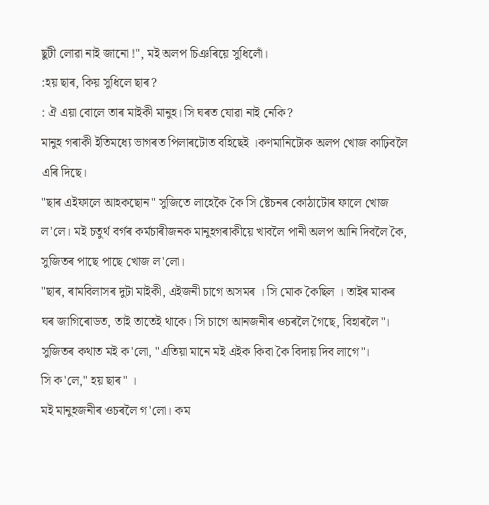ছুটী লোৱা নাই জানো !", মই অলপ চিঞৰিয়ে সুধিলোঁ।
:হয় ছাৰ, কিয় সুধিলে ছাৰ?
: ঐ এয়া বোলে তাৰ মাইকী মানুহ। সি ঘৰত যোৱা নাই নেকি?
মানুহ গৰাকী ইতিমধ্যে ভাগৰত পিলাৰটোত বহিছেই ।কণমানিটোক অলপ খোজ কাঢ়িবলৈ এৰি দিছে।
"ছাৰ এইফালে আহকছোন" সুজিতে লাহেকৈ কৈ সি ষ্টেচনৰ কোঠাটোৰ ফালে খোজ ল'লে। মই চতুৰ্থ বৰ্গৰ কৰ্মচাৰীজনক মানুহগৰাকীয়ে খাবলৈ পানী অলপ আনি দিবলৈ কৈ, সুজিতৰ পাছে পাছে খোজ ল'লো।
"ছাৰ, ৰামবিলাসৰ দুটা মাইকী, এইজনী চাগে অসমৰ । সি মোক কৈছিল । তাইৰ মাকৰ ঘৰ জাগিৰোডত, তাই তাতেই থাকে। সি চাগে আনজনীৰ ওচৰলৈ গৈছে, বিহাৰলৈ"।
সুজিতৰ কথাত মই ক'লো, "এতিয়া মানে মই এইক কিবা কৈ বিদায় দিব লাগে"।
সি ক'লে," হয় ছাৰ" ।
মই মানুহজনীৰ ওচৰলৈ গ'লো। কম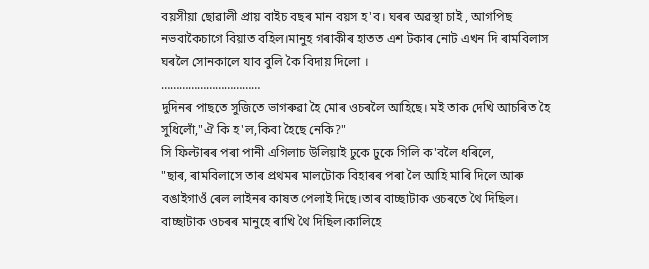বয়সীয়া ছোৱালী প্ৰায় বাইচ বছৰ মান বয়স হ'ব। ঘৰৰ অৱস্থা চাই , আগপিছ নভবাকৈচাগে বিয়াত বহিল।মানুহ গৰাকীৰ হাতত এশ টকাৰ নোট এখন দি ৰামবিলাস ঘৰলৈ সোনকালে যাব বুলি কৈ বিদায় দিলো ।
……………………………
দুদিনৰ পাছতে সুজিতে ভাগৰুৱা হৈ মোৰ ওচৰলৈ আহিছে। মই তাক দেখি আচৰিত হৈ সুধিলোঁ,"ঐ কি হ'ল,কিবা হৈছে নেকি?"
সি ফিল্টাৰৰ পৰা পানী এগিলাচ উলিয়াই ঢুকে ঢুকে গিলি ক'বলৈ ধৰিলে,
"ছাৰ, ৰামবিলাসে তাৰ প্ৰথমৰ মালটোক বিহাৰৰ পৰা লৈ আহি মাৰি দিলে আৰু বঙাইগাওঁ ৰেল লাইনৰ কাষত পেলাই দিছে।তাৰ বাচ্ছাটাক ওচৰতে থৈ দিছিল। বাচ্ছাটাক ওচৰৰ মানুহে ৰাখি থৈ দিছিল।কালিহে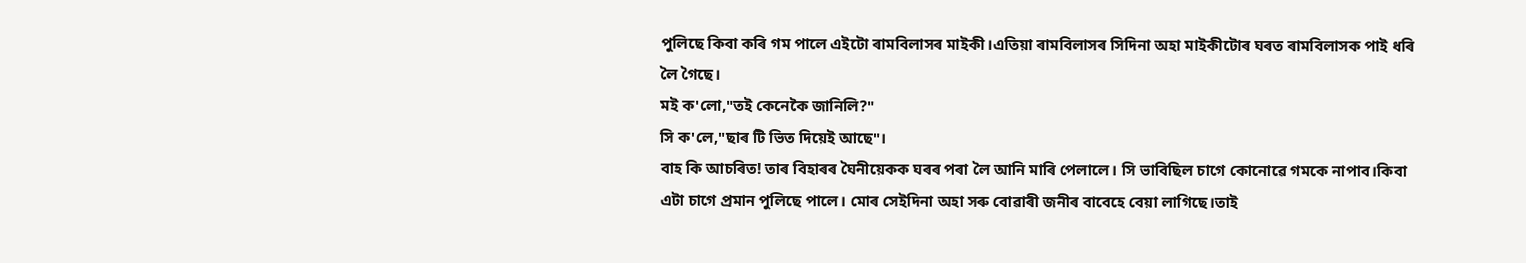পুলিছে কিবা কৰি গম পালে এইটো ৰামবিলাসৰ মাইকী।এতিয়া ৰামবিলাসৰ সিদিনা অহা মাইকীটোৰ ঘৰত ৰামবিলাসক পাই ধৰি লৈ গৈছে।
মই ক'লো,"তই কেনেকৈ জানিলি?"
সি ক'লে,"ছাৰ টি ভিত দিয়েই আছে"।
বাহ কি আচৰিত! তাৰ বিহাৰৰ ঘৈনীয়েকক ঘৰৰ পৰা লৈ আনি মাৰি পেলালে। সি ভাবিছিল চাগে কোনোৱে গমকে নাপাব।কিবা এটা চাগে প্ৰমান পুলিছে পালে। মোৰ সেইদিনা অহা সৰু বোৱাৰী জনীৰ বাবেহে বেয়া লাগিছে।তাই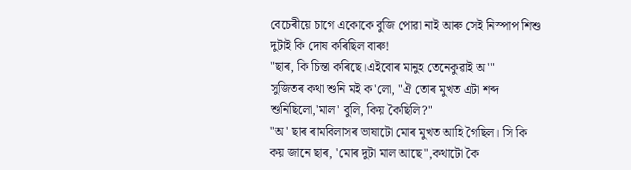বেচেৰীয়ে চাগে একোকে বুজি পোৱা নাই আৰু সেই নিস্পাপ শিশু দুটাই কি দোষ কৰিছিল বাৰু!
"ছাৰ, কি চিন্তা কৰিছে।এইবোৰ মানুহ তেনেকুৱাই অ'"
সুজিতৰ কথা শুনি মই ক'লো, "ঐ তোৰ মুখত এটা শব্দ শুনিছিলো,'মাল' বুলি, কিয় কৈছিলি?"
"অ' ছাৰ ৰামবিলাসৰ ভাষাটো মোৰ মুখত আহি গৈছিল। সি কি কয় জানে ছাৰ, 'মোৰ দুটা মাল আছে",কথাটো কৈ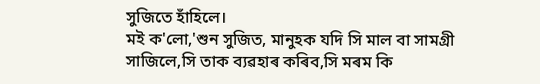সুজিতে হাঁহিলে।
মই ক'লো,'শুন সুজিত, মানুহক যদি সি মাল বা সামগ্ৰী সাজিলে,সি তাক ব্যৱহাৰ কৰিব,সি মৰম কি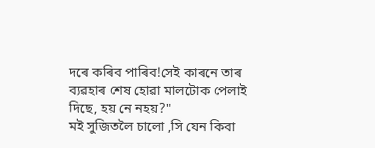দৰে কৰিব পাৰিব!সেই কাৰনে তাৰ ব্যৱহাৰ শেষ হোৱা মালটোক পেলাই দিছে, হয় নে নহয়?"
মই সুজিতলৈ চালো ,সি যেন কিবা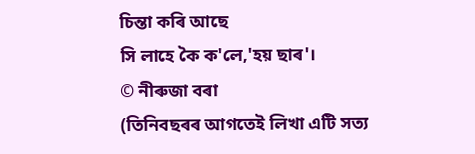চিন্তা কৰি আছে
সি লাহে কৈ ক'লে,'হয় ছাৰ'।
© নীৰুজা বৰা
(তিনিবছৰৰ আগতেই লিখা এটি সত্য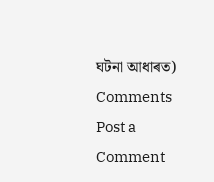ঘটনা আধাৰত)
Comments
Post a Comment